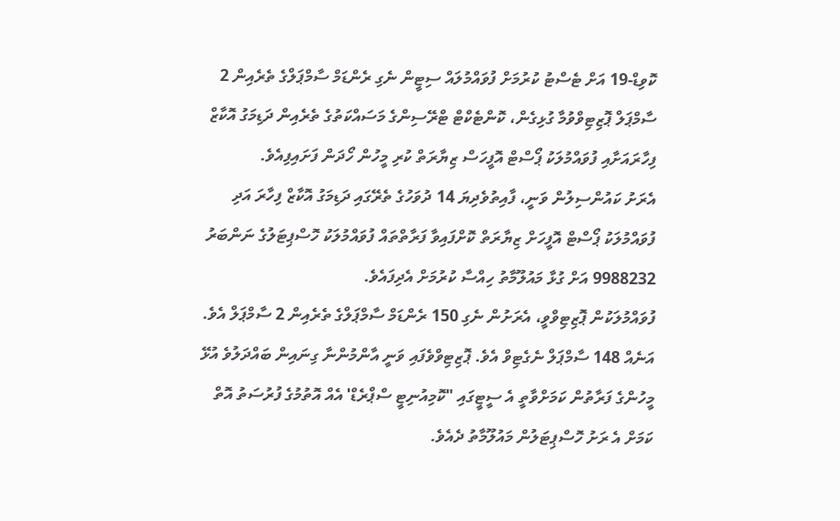ކޮވިޑް-19 އަށް ޓެސްޓު ކުރުމަށް ފުވައްމުލައް ސިޓީން ނެގި ރެންޑަމް ސާމްޕަލްގެ ތެރެއިން 2 ސާމްޕަލް ޕޮޒިޓިވްވުމާ ގުޅިގެން، ކޮންޓެކްޓް ޓްރޭސިންގެ މަސައްކަތުގެ ތެރެއިން ދަޑިމަގު އޮކާޒް ފިހާރައަށާއި ފުވައްމުލަކު ޕޯސްޓް އޮފީހަސް ޒިޔާރަތް ކުރި މީހުން ހޯދަން ފަށައިފިއެވެ.
އެރަށު ކައުންސިލުން ވަނީ، ފާއިތުވެދިޔަ 14 ދުވަހުގެ ތެރޭގައި ދަޑިމަގު އޮކާޒް ފިހާރަ އަދި ފުވައްމުލަކު ޕޯސްޓް އޮފީހަށް ޒިޔާރަތް ކޮށްފައިވާ ފަރާތްތައް ފުވައްމުލަކު ހޮސްޕިޓަލުގެ ނަންބަރު 9988232 އަށް ގުޅާ މައުލޫމާތު ހިއްސާ ކުރުމަށް އެދިފައެވެ.
ފުވައްމުލަކުން ޕޮޒިޓިވްވީ، އެރަށުން ނެގި 150 ރެންޑަމް ސާމްޕަލްގެ ތެރެއިން 2 ސާމްޕަލް އެވެ. އަނެއް 148 ސާމްޕަލް ނެގެޓިވް އެވެ. ޕޮޒިޓިވްވެފައި ވަނީ އާންމުންނާ ގިނައިން ބައްދަލުވެ އުޅޭ މީހުންގެ ފަރާތުން ކަމަށްވާތީ އެ ސީޓީގައި "ކޮމިއުނިޓީ ސްޕްރެޑް' އެއް އޮތުމުގެ ފުރުސަތު އޮތް ކަމަށް އެ ރަށު ހޮސްޕިޓަލުން މައުލޫމާތު ދެއެވެ.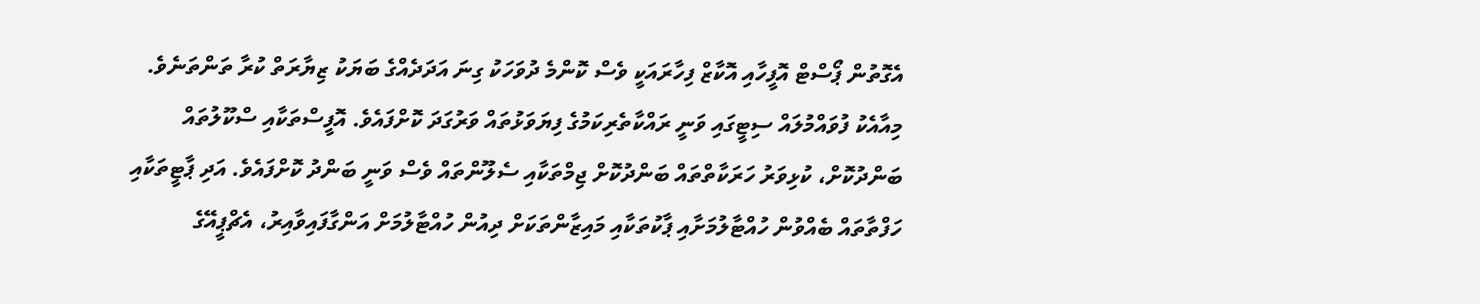އެގޮތުން ޕޯސްޓް އޮފީހާއި އޮކާޒް ފިހާރައަކީ ވެސް ކޮންމެ ދުވަހަކު ގިނަ އަދަދެއްގެ ބަޔަކު ޒިޔާރަތް ކުރާ ތަންތަނެވެ.
މިއާއެކު ފުވައްމުލައް ސިޓީގައި ވަނީ ރައްކާތެރިކަމުގެ ފިޔަވަޅުތައް ވަރުގަދަ ކޮށްފައެވެ. އޮފީސްތަކާއި ސްކޫލުތައް ބަންދުކޮށް، ކުޅިވަރު ހަރަކާތްތައް ބަންދުކޮށް ޖިމްތަކާއި ސެލޫންތައް ވެސް ވަނީ ބަންދު ކޮށްފައެވެ. އަދި ޕާޓީތަކާއި ހަފްތާތައް ބެއްވުން ހުއްޓާލުމަށާއި ޕާކުތަކާއި މައިޒާންތަކަށް ދިއުން ހުއްޓާލުމަށް އަންގާފައިވާއިރު، އެޗްޕީއޭގެ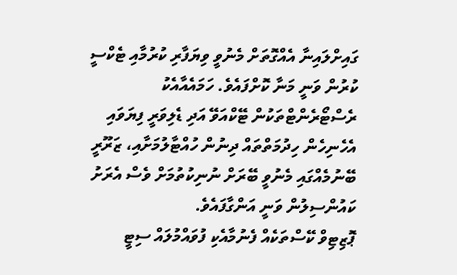ގައިށްލައިނާ އެއްގޮތަށް މެނުވީ ވިޔަފާރި ކުރުމާއި ޓެކްސީ ކުރުން ވަނީ މަނާ ކޮށްފައެވެ. ހަމައެއާއެކު ރެސްޓޯރެންޓްތަކުން ޓޭކްއަވޭ އަދި ޑެލިވަރީ ފިޔަވައި އެހެނިހެން ހިދުމަތްތައް ދިނުން ހުއްޓާލުމަށާއި، ޒަރޫރީ ބޭނުމެއްގައި މެނުވީ ބޭރަށް ނުނިކުތުމަށް ވެސް އެރަށު ކައުންސިލުން ވަނީ އަންގާފައެވެ.
ޕޮޒިޓިވް ކޭސްތަކެއް ފެނުމާއެކި ފުވައްމުލައް ސިޓީ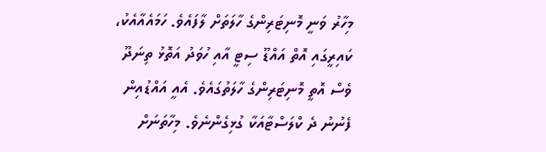މިހާރު ވަނީ މޮނިޓަރިންގެ ހާލަތަށް ލާފައެވެ. ހަމައެއާއެކު، ކައިރީގައި އޮތް އައްޑޫ ސިޓީ އާއި ހުވަދު އަތޮޅު ތިނަދޫ ވެސް އޮތީ މޮނިޓަރިންގެ ހާލަތުގައެވެ. އެއީ އައްޑުއިން ފެނުނު ދެ ކްލަސްޓާއަކާ ގުޅިގެންނެވެ. މިހާތަނަށް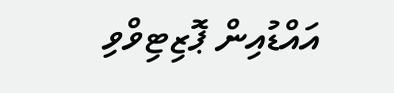އައްޑުއިން ޕޮޒިޓިވްވި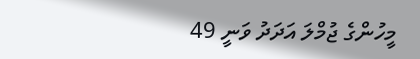މީހުންގެ ޖުމްލަ އަދަދު ވަނީ 49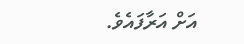އަށް އަރާފައެވެ.